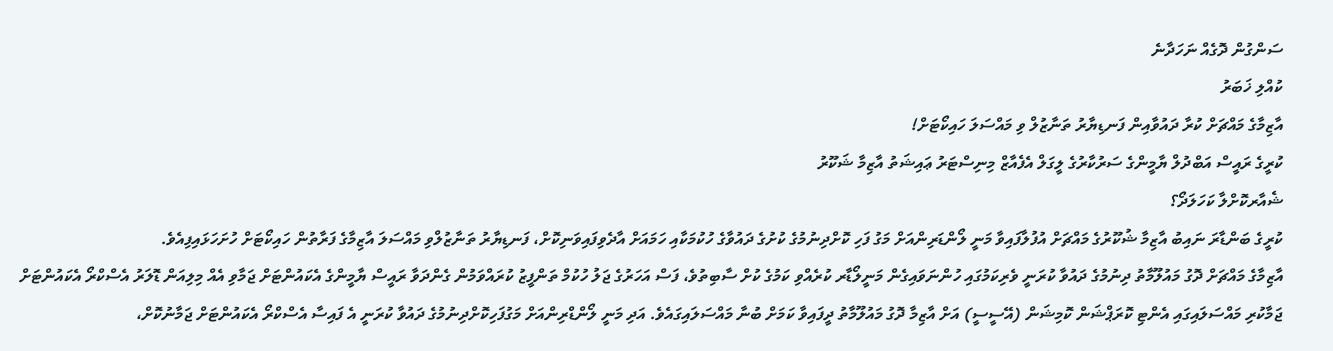ސަންގުން ދޮގެއް ނަހަދާނެ
ކުއްލި ޚަބަރު
އާޒިމާގެ މައްޗަށް ކުރާ ދައުވާއިން ފަނޑިޔާރު ތަނާޒުލް ވި މައްސަލަ ހައިކޯޓަށް!
ކުރީގެ ރައީސް އަބްދުލް ޔާމީންގެ ސަރުކާރުގެ ލީގަލް އެފެއާޒް މިނިސްޓަރު ޢައިޝަތު އާޒިމާ ޝަކޫރު
ޝެއާރކޮށްލާ ކަހަލަދޯ؟
ކުރީގެ ބަންޑާރަ ނައިބު އާޒިމާ ޝުކޫރުގެ މައްޗަށް އުފުލާފައިވާ މަނީ ލޯންޑަރިންއަށް މަގު ފަހި ކޮށްދިނުމުގެ ކުށުގެ ދައުވާގެ ހުކުމަކާއި ހަމައަށް އާދެވިފައިވަނިކޮށް، ފަނޑިޔާރު ތަނާޒުލްވި މައްސަލަ އާޒިމާގެ ފަރާތުން ހައިކޯޓަށް ހުށަހަޅައިފިއެވެ.
އާޒިމާގެ މައްޗަށް ދޮގު މައުލޫމާތު ދިނުމުގެ ދައުވާ ކުރަނީ ވެރިކަމުގައި ހުންނަވައިގެން މަނީލޯޑާރ ކުރެއްވި ކަމުގެ ކުށް ސާބިތުވެ، ފަސް އަހަރުގެ ޖަލު ހުކުމް ތަންފީޒު ކުރައްވަމުން ގެންދަވާ ރައީސް ޔާމީންގެ އެކައުންޓަށް ޖަމާވި އެއް މިލިއަން ޑޮލަރު އެސްކްރޯ އެކައުންޓަށް ޖަމާކުރި މައްސަލައިގައި އެންޓި ކޮރަޕްޝަން ކޮމިޝަން (އޭސީސީ) އަށް އާޒިމާ ދޮގު މައުލޫމާތު ދީފައިވާ ކަމަށް ބުނާ މައްސަލައިގައެވެ. އަދި މަނީ ލޯންޑްރިންއަށް މަގުފަހިކޮށްދިނުމުގެ ދައުވާ ކުރަނީ އެ ފައިސާ އެސްކްރޯ އެކައުންޓަށް ޖަމާނުކޮށް،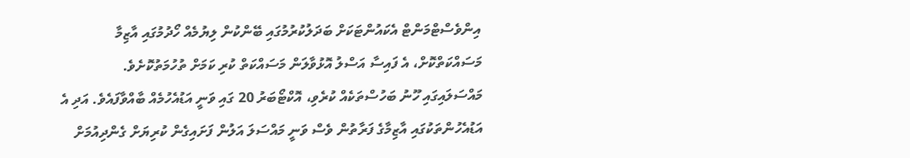އިންވެސްޓްމަންޓް އެކައުންޓަކަށް ބަދަލުކުރުމުގައި ބޭންކުން ލިޔުމެއް ހޯދުމުގައި އާޒިމާ މަސައްކަތްކޮށް، އެ ފައިސާ އަސްލު އޮޅުވާލަން މަސައްކަތް ކުރި ކަމަށް ތުހުމަތުކޮށެވެ.
މައްސަލައިގައި ހޫނު ބަހުސްތަކެއް ކުރެވި، އޮކްޓޯބަރު 20 ގައި ވަނީ އަޑުއެހުމެއް ބާއްވާފައެވެ. އަދި އެ އަޑުއެހުންތަކުގައި އާޒިމާގެ ފަރާތުން ވެސް ވަނީ މައްސަލަ އަލުން ފަށައިގެން ކުރިޔަށް ގެންދިއުމަށް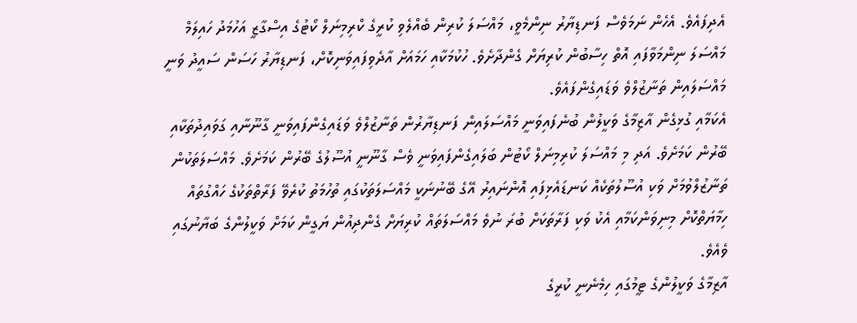އެދިފައެވެ. އެހެން ނަމަވެސް ފަނޑިޔާރު ނިންމެވީ، މައްސަލަ ކުރިން ބެއްލެވި ކުރީގެ ކްރިމިނަލް ކޯޓުގެ އިސްގާޒީ އަހުމަދު ހައިލަމް މައްސަލަ ނިންމަވާފައި އޮތް ހިސާބުން ކުރިޔަށް ގެންދާށެވެ. ހުކުމަކާއި ހަމައަށް އާދެވިފައިވަނިކޮށް، ފަނޑިޔާރު ހަސަން ސައީދު ވަނީ މައްސަލައިން ތަނާޒުލްވެ ވަޑައިގެންފައެވެ.
އެކަމާއި ގުޅިގެން އާޒިމާގެ ވަކީލުން ބުނެފައިވަނީ މައްސަލައިން ފަނޑިޔާރުން ތަނާޒުލްވެ ވަޑައިގެންފައިވަނީ ގާނޫނާއި ގަވައިދުތަކާއި ބޭރުން ކަމަށެވެ. އަދި މި މައްސަލަ ކުރިމިނަލް ކޯޓުން ބަލައިގެންފައިވަނީ ވެސް ގާނޫނީ އުސޫލުގެ ބޭރުން ކަމަށެވެ. މައްސަލަތަކުން ތަނާޒުލްވުމަށް ވަކި އުސޫލުތަކެއް ކަނޑައެޅިފައި އޮންނައިރު އޭގެ ބޭނުނަކީ މައްސަލަތަކުގައި ތުހުމަތު ކުރެވޭ ފަރާތްތަކުގެ ހައްގުތައް ހިމާޔަތްކޮށް މިނިވަންކަމާއި އެކު ވަކި ފަރާތަކަށް ބުރަ ނުވެ މައްސަލަތައް ކުރިޔަށް ގެންދިއުން ޔަގީން ކަމަށް ވަކީލުންގެ ބަޔާނުގައި ވެއެވެ.
އާޒިމާގެ ވަކީލުންގެ ޓީމުގައި ހިމެނެނީ ކުރީގެ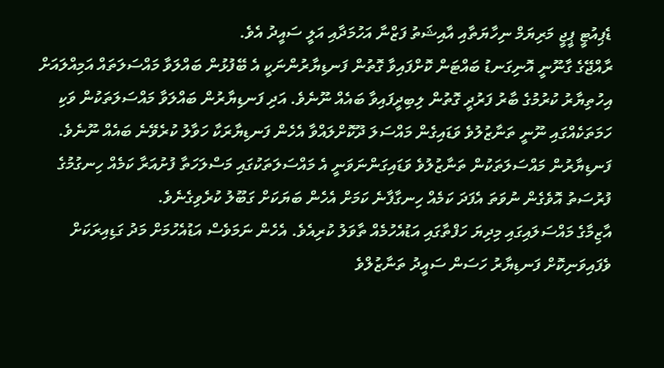ޑެޕިއުޓީ ޕީޖީ މަރިޔަމް ނިހާޔަތާއި އާއިޝަތު ފަޒްނާ އަހުމަދާއި އަލީ ސައީދު އެވެ.
ރާއްޖޭގެ ގާނޫނީ އޮނިގަނޑު ބައްޓަން ކޮށްފައިވާ ގޮތުން ފަނޑިޔާރުންނަކީ އެ ބޭފުޅުން ބައްލަވާ މައްސަލަތައް އަމިއްލައަށް އިހުތިޔާރު ކުރުމުގެ ބާރު ފަރުދީ ގޮތުން ލިބިދީފައިވާ ބައެއް ނޫނެވެ. އަދި ފަނޑިޔާރުން ބައްލަވާ މައްސަލަތަކުން ވަކި ހަމަތަކެއްގައި ނޫނީ ތަނާޒުލުވެ ވަޑައިގެން މައްސަލަ ދޫކޮށްލައްވާ އެހެން ފަނޑިޔާރަކާ ހަވާލު ކުރެވޭނެ ބައެއް ނޫނެވެ. ފަނޑިޔާރުން މައްސަލަތަކުން ތަނާޒުލުވެ ވަޑައިގަންނަވަނީ އެ މައްސަލަތަކުގައި މަސްލަހަތާ ފުށުއަރާ ކަމެއް ހިނގުމުގެ ފުރުސަތު އޮވެގެން ނުވަތަ އެފަދަ ކަމެއް ހިނގާފާނެ ކަމަށް އެހެން ބަޔަކަށް ގަބޫލު ކުރެވިގެނެވެ.
އާޒިމާގެ މައްސަލައިގައި މިދިޔަ ހަފްތާގައި އަޑުއެހުމެއް ތާވަލު ކުރިއެވެ. އެހެން ނަމަވެސް އަޑުއެހުމަށް މަދު ގަޑިއިރަކަށް ވެފައިވަނިކޮށް ފަނޑިޔާރު ހަސަން ސައީދު ތަނާޒުލްވެ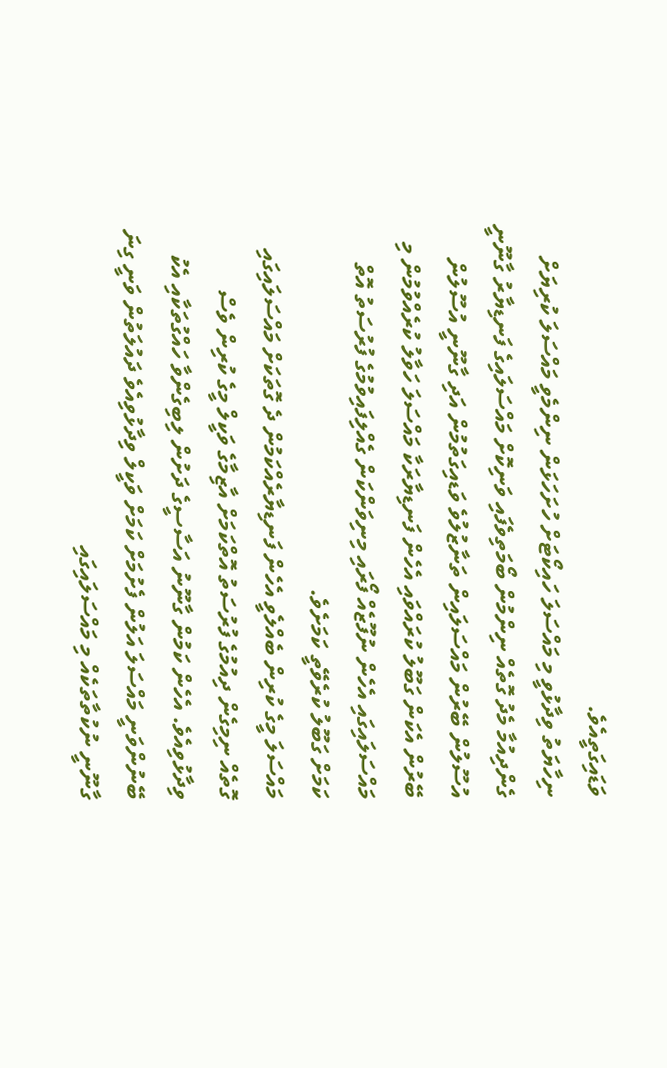ވަޑައިގަތީއެވެ.
ނިހާޔަތު ވިދާޅުވީ މި މައްސަލަ ހައިކޯޓަށް ހުށަހަޅަން ނިންމެވީ މައްސަލަ ކުރިޔަށް ގެންދިއުމާ މެދު ގޮތެއް ނިންމުން ބޯމަތިވެފައި ވަނިކޮށް މައްސަލައިގެ ފަނޑިޔާރު ގާނޫނީ އުސޫލުން ބޭރުން މައްސަލައިން ތަނާޒުލުވެ ވަޑއިގަތުމުން އަދި ގާނޫނީ އުސޫލުން ބޭރުން އެކަން ގަބޫލު ކުރައްވައި އެހެން ފަނޑިޔާރަކާ މައްސަލަ ހަވާލު ކުރެއްވުމުން މި މައްސަލައިގައި އެހެން ނުފޫޒެއް ފޯރައި މިނިވަންކަން ގެއްލިފައިވުމުގެ ފުރުސަތު އޮތް ކަމަށް ގަބޫލު ކުރެވޭތީ ކަމަށެވެ.
މައްސަލަ މީގެ ކުރިން ބެއްލެވީ އެހެން ފަނޑިޔާރެއްކަމުން ދެ ގޮތަކަށް މައްސަލައިގައި ގޮތެއް ނިމިގެން ދިއުމުގެ ފުރުސަތު އޮތްކަމަށް އާޒިމާގެ ވަކީލް މީގެ ކުރިން ވެސް ވިދާޅުވިއެވެ. އެހެން ކަމުން ގާނޫނު އަސާސީގެ ދަށުން ލިބިގެންވާ ހައްގުތަކާއި އެކު ބޭނުންވަނީ މައްސަލަ އަލުން ފެށުމަށް ކަމަށް ވަކީލް ވިދާޅުވިއެވެ ދައުލަތުން ވަނީ ގިނަ ގާނޫނީ ނުކުތާތަކެއް މި މައްސަލައިގައި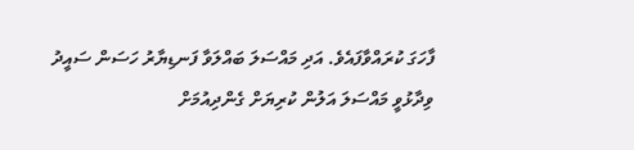ފާހަގަ ކުރައްވާފައެވެ. އަދި މައްސަލަ ބައްލަވާ ފަނޑިޔާރު ހަސަން ސައީދު ވިދާޅުވީ މައްސަލަ އަލުން ކުރިޔަށް ގެންދިއުމަށް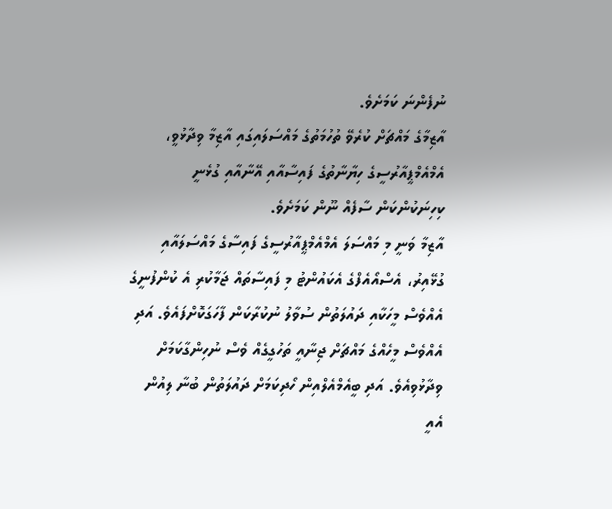ނުފެންނަ ކަމަށެވެ.
އާޒިމާގެ މައްޗަށް ކުރެވޭ ތުހުމަތުގެ މައްސަލައިގައި އާޒިމާ ވިދާޅުވީ، އެމްއެމްޕީއާރުސީގެ ހިޔާނާތުގެ ފައިސާއާއި އޭނާއާއި ގުޅެނީ ކިހިނަކުންކަން ސާފެއް ނޫން ކަމަށެވެ.
އާޒިމާ ވަނީ މި މައްސަލަ އެމްއެމްޕީއާރުސީގެ ފައިސާގެ މައްސަލައާއި ގުޅޭއިރު، އެސްއޯއެފްގެ އެކައުންޓު މި ފައިސާތައް ޖަމާކުރި އެ ކުންފުނީގެ އެއްވެސް މީހަކާއި ދައުލަތުން ސުވާލު ނުކުރާކަން ފާހަގަކޮށްފައެވެ. އަދި އެއްވެސް މީހެއްގެ މައްޗަށް ޖިނާއީ ތަހުގީގެއް ވެސް ނުހިންގާކަމަށް ވިދާޅުވިއެވެ. އަދި ބީއެމްއެލްއިން ހޯދިކަމަށް ދައުލަތުން ބުނާ ލިއުން އެއީ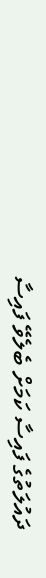ދައުލަތުގެ ފައިސާ ކަމަށް ބެލެވޭ ފައިސާ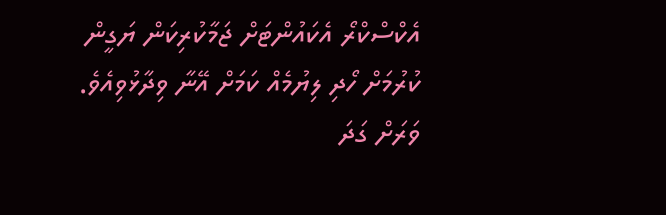އެކްސްކްރޯ އެކައުންޓަށް ޖަމާކުރިކަން ޔަގީން ކުރުމަށް ހޯދި ލިޔުމެއް ކަމަށް އޭނާ ވިދާޅުވިއެވެ.
ވަރަށް ގަދަ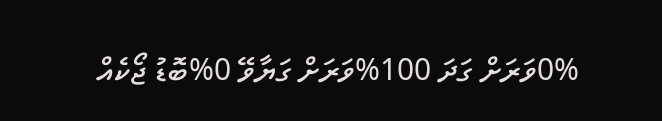0%ވަރަށް ގަދަ 100%ވަރަށް ގަޔާވޭ 0%ބޮޑު ޖޯކެއް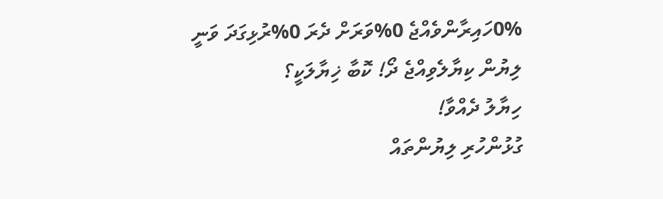0%ހައިރާންވެއްޖެ 0%ވަރަށް ދެރަ 0%ރުޅިގަދަ ވަނީ
ލިޔުން ކިޔާލެވިއްޖެ ދޯ! ކޮބާ ޚިޔާލަކީ؟
ހިޔާލު ދެއްވާ!
ގުޅުންހުރި ލިޔުންތައް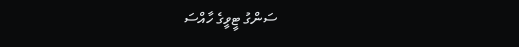ސަންގު ޓީވީގެ ހާއްސަ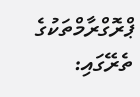ޕްރޮގްރާމްތަކުގެ ތެރޭގައި: